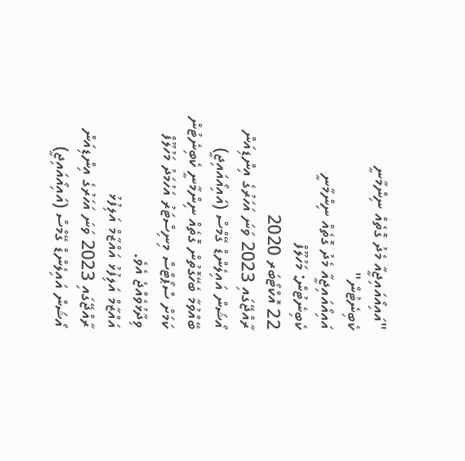"އައިއޯއައިޖީއާ މެދު ގޮތެއް ނިންމާނީ ކެބިނެޓުން"
އައިއޯއައިޖީއާ މެދު ގޮތެއް ނިންމާނީ ކެބިނެޓުން: މަހުލޫފް
22 އޮކްޓޯބަރ 2020
ރާއްޖޭގައި 2023 ވަނަ އަހަރުގެ އިންޑިއަން އޯޝަން އައިލެންޑް ގޭމްސް (އައިއޯއައިޖީ) ބޭއްވުމާ ބެހޭގޮތުން ގޮތެއް ނިންމާނީ ކެބިނެޓުން ކަމަށް ސްޕޯޓްސް މިނިސްޓަރު އަހުމަދު މަހުލޫފް ވިދާޅުވެއްޖެ އެވެ.
އައްޒާމް އަލިފުޅު އައްޒާމް އަލިފުޅު
ރާއްޖޭގައި 2023 ވަނަ އަހަރުގެ އިންޑިއަން އޯޝަން އައިލެންޑް ގޭމްސް (އައިއޯއައިޖީ)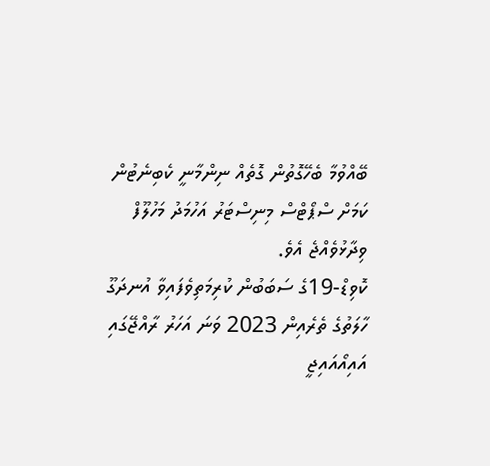ބޭއްވުމާ ބެހޭގޮތުން ގޮތެއް ނިންމާނީ ކެބިނެޓުން ކަމަށް ސްޕޯޓްސް މިނިސްޓަރު އަހުމަދު މަހުލޫފް ވިދާޅުވެއްޖެ އެވެ.
ކޮވިޑް-19ގެ ސަބަބުން ކުރިމަތިވެފައިވާ އުނދަގޫ ހާލަތުގެ ތެރެއިން 2023 ވަނަ އަހަރު ރާއްޖޭގައި އައިއޯއައިޖީ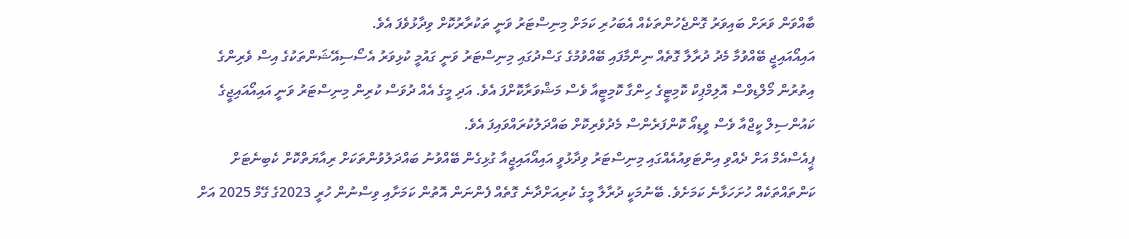ބާއްވަން ވަރަށް ބައިވަރު ގޮންޖެހުންތަކެއް އެބަހުރި ކަމަށް މިނިސްޓަރު ވަނީ ތަކުރާރުކޮށް ވިދާޅުވެފަ އެވެ.
އައިއޯއައިޖީ ބޭއްވުމާ މެދު ދުރާލާ ގޮތެއް ނިންމާފައި ބޭއްވުމުގެ ގަސްދުގައި މިނިސްޓަރު ވަނީ ގައުމީ ކުޅިވަރު އެސޯސިއޭޝަންތަކުގެ އިސް ވެރިންގެ އިތުރުން މޯލްޑިވްސް އޮލިމްޕިކް ކޮމިޓީގެ ހިންގާ ކޮމިޓީއާ ވެސް މަޝްވަރާކޮށްފަ އެވެ. އަދި މީގެ އެއް ދުވަސް ކުރިން މިނިސްޓަރު ވަނީ އައިއޯއައިޖީގެ ކައުންސިލް ކީޖްއާ ވެސް ވީޑިއޯ ކޮންފަރެންސް މެދުވެރިކޮށް ބައްދަލުކުރައްވައިފަ އެވެ.
ޕީއެސްއެމް އަށް ދެއްވި އިންޓަވިއުއެއްގައި މިނިސްޓަރު ވިދާޅުވީ އައިއޯއައިޖީއާ ގުޅިގެން ބޭއްވުނު ބައްދަލުވުންތަކަށް ރިއާޔަތްކޮށް ކެބިނެޓަށް ކަންތައްތަކެއް ހުށަހަޅާނެ ކަމަށެވެ. ބޭނުމަކީ ދުރާލާ މީގެ ކުރިއަށްދާނެ ގޮތެއް ފެންނަން އޮތުން ކަމަށާއި ވިސްނުން ހުރީ 2023ގެ ގޭމް 2025 އަށް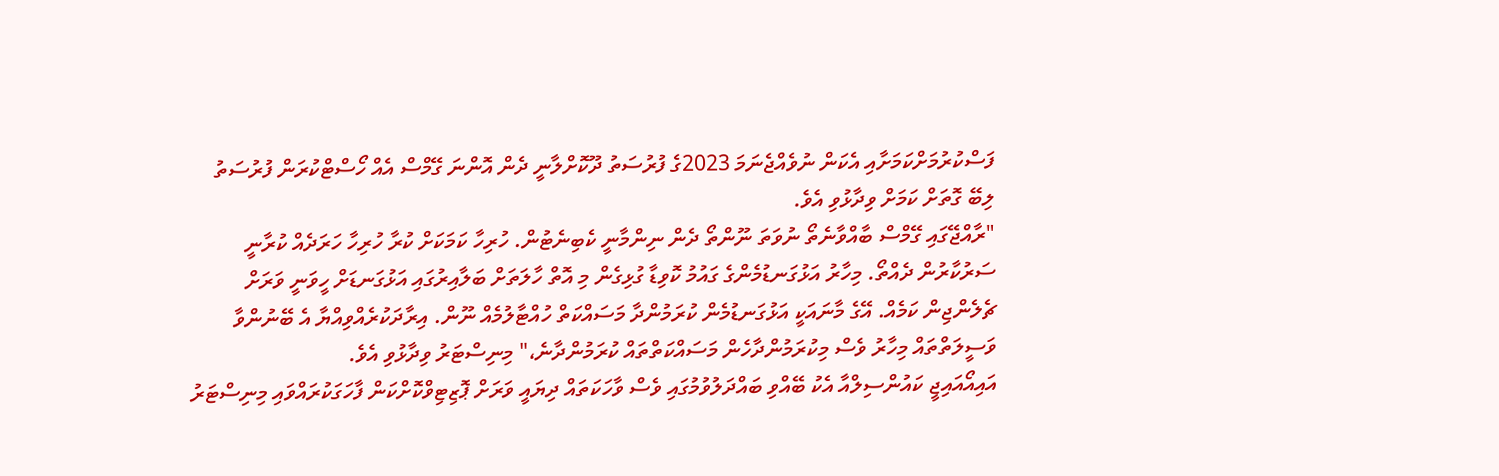ފަސްކުރުމަށްކަމަށާއި އެކަން ނުވެއްޖެނަމަ 2023ގެ ފުރުސަތު ދޫކޮށްލާނީ ދެން އޮންނަ ގޭމްސް އެއް ހޯސްޓްކުރަން ފުރުސަތު ލިބޭ ގޮތަށް ކަމަށް ވިދާޅުވި އެވެ.
"ރާއްޖޭގައި ގޭމްސް ބާއްވާނެތޯ ނުވަތަ ނޫންތޯ ދެން ނިންމާނީ ކެބިނެޓުން. ހުރިހާ ކަމަކަށް ކުރާ ހުރިހާ ހަރަދެއް ކުރާނީ ސަރުކާރުން ދެއްތޯ. މިހާރު އަޅުގަނޑުމެންގެ ގައުމު ކޮވިޑާ ގުޅިގެން މި އޮތް ހާލަތަށް ބަލާއިރުގައި އަޅުގަނޑަށް ހީވަނީ ވަރަށް ޗެލެންޖިން ކަމެއް. އޭގެ މާނައަކީ އަޅުގަނޑުމެން ކުރަމުންދާ މަސައްކަތް ހުއްޓާލުމެއް ނޫން. އިރާދަކުރެއްވިއްޔާ އެ ބޭނުންވާ ވަސީލަތްތައް މިހާރު ވެސް މިކުރަމުންދާހެން މަސައްކަތްތައް ކުރަމުންދާނެ،" މިނިސްޓަރު ވިދާޅުވި އެވެ.
އައިއޯއައިޖީ ކައުންސިލްއާ އެކު ބޭއްވި ބައްދަލުވުމުގައި ވެސް ވާހަކަތައް ދިޔައީ ވަރަށް ޕޮޒިޓިވްކޮށްކަން ފާހަގަކުރައްވައި މިނިސްޓަރު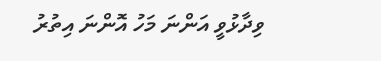ވިދާޅުވީ އަންނަ މަހު އޮންނަ އިތުރު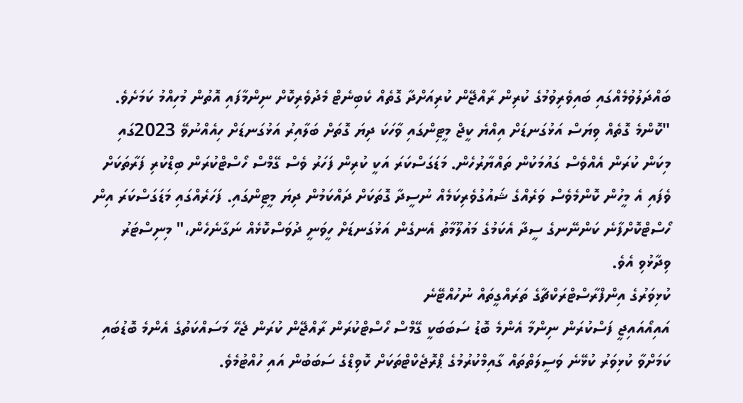ބައްދަލުވުމެއްގައި ބައިވެރިވުމުގެ ކުރިން ރާއްޖޭން ކުރިއަށްދާ ގޮތެއް ކެބިނެޓް މެދުވެރިކޮށް ނިންމާފައި އޮތުން މުހިއްމު ކަމަށެވެ.
"ކޮންމެ ގޮތެއް ވިޔަސް އަޅުގަނޑަށް އިއްޔެ ކީޖް މީޓިންގައި ވާހަކަ ދިޔަ ގޮތަށް ބަލާއިރު އަޅުގަނޑަށް ހިއެއްނުވޭ 2023ގައި މިކަން ކުރަން އެއްވެސް ގައުމަކުން ތައްޔާރުހެން. މަޑަގަސްކަރަ އަކީ ކުރިން ފަހަރު ވެސް ގޭމްސް ހޯސްޓްކުރަން ބިޑްކުރި ފަރާތަކަށް ވެފައި އެ މީހުން ކޮންމެވެސް ވަރެއްގެ ޝައުގުވެރިކަމެއް ނުސީދާ ގޮތަކަށް ދައްކަމުން ދިޔަ މީޓިންގައި. ފަހަރެއްގައި މަޑަގަސްކަރަ އިން ހޯސްޓްކޮށްފާނެ ކަންނޭނގެ ސީދާ އެކަމުގެ މައުލޫމާތު އެނގެން އަޅުގަނޑަށް ހީވަނީ ދުވަސްކޮޅެއް ނަގާނެހެން،" މިނިސްޓަރު ވިދާޅުވި އެވެ.
ކުޅިވަރުގެ އިންފްރާސްޓްރަކްޗާގެ ތަރައްގީތައް ނުހުއްޓޭނެ
އައިއޯއައިޖީ ފަސްކުރަން ނިންމާ އެންމެ ބޮޑު ސަބަބަކީ ގޭމްސް ހޯސްޓްކުރަން ރާއްޖޭން ކުރަން ޖެހޭ މަސައްކަތުގެ އެންމެ ބޮޑުބައި ކަމަށްވާ ކުޅިވަރު ކުޅޭނެ ވަސީލަތްތައް ގާއިމްކުރުމުގެ ޕްރޮޖެކްޓްތަކަށް ކޮވިޑްގެ ސަބަބުން އައި ހުއްޓުމެވެ.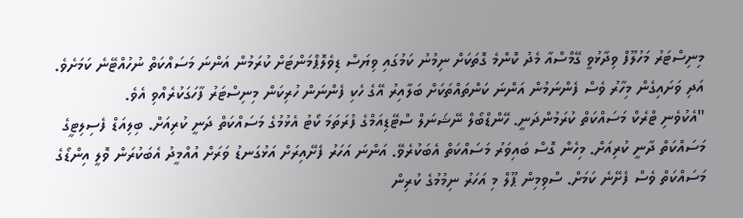މިނިސްޓަރު މަހުލޫފް ވިދާޅުވީ ގޭމްސްއާ މެދު ކޮންމެ ގޮތަކަށް ނިމުނު ކަމުގައި ވިޔަސް ޑިވެލޮޕްމަންޓަށް ކުރަމުން އަންނަ މަސައްކަތް ނުހުއްޓޭނެ ކަމަށެވެ. އަދި ވަށައިގެން މިހާރު ވެސް ފެންނަމުން އަންނަ ކަންތައްތަކަށް ބަލާއިރު އޭގެ ހެކި ފެންނަން ހުރިކަން މިނިސްޓަރު ފާހަގަކުރެއްވި އެވެ.
"އެކުވެނި ޓްރެކް މަސައްކަތް ކުރަމުންދަނީ. ހޭންޑްބޯލް ނޭޝަނަލް ސްޓޭޑިއަމްގެ ފުރަތަމަ ކޯޓު އެޅުމުގެ މަސައްކަތް ދަނީ ކުރިއަށް. ބިލިއަޑް ފެސިލިޓީގެ މަސައްކަތް ދާނީ ކުރިއަށް. މިހެން ގޮސް ބައިވަރު މަސައްކަތް އެބަކުރެވޭ. އަންނަ އަހަރު ފެށޭއިރަށް އަޅުގަނޑު ވަރަށް އުއްމީދު އެބަކުރަން ވޮލީ އިންޑޯގެ މަސައްކަތް ވެސް ފެށޭނެ ކަމަށް. ސްވިމިން ޕޫލް މި އަހަރު ނިމުމުގެ ކުރިން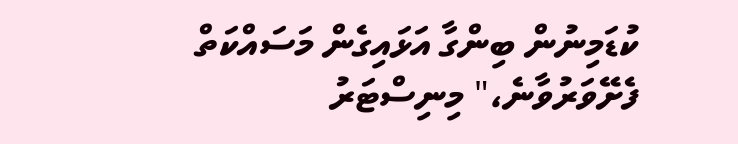ކުޑަމިނުން ބިންގާ އަޅައިގެން މަސައްކަތް ފެށޭވަރުވާނެ،" މިނިސްޓަރު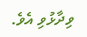ވިދާޅުވި އެވެ.